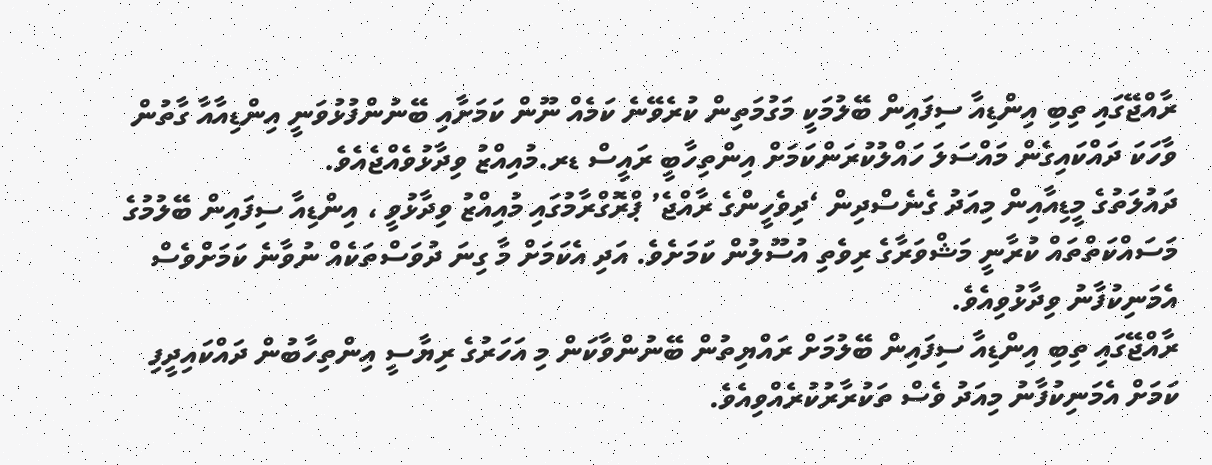ރާއްޖޭގައި ތިބި އިންޑިއާ ސިފައިން ބޭލުމަކީ މަގުމަތިން ކުރެވޭނެ ކަމެއް ނޫން ކަމަށާއި ބޭނުންފުޅުވަނީ އިންޑިއާއާ ގާތުން ވާހަކަ ދައްކައިގެން މައްސަލަ ހައްލުކުރަންކަމަށް އިންތިހާބީ ރައީސް ޑރ.މުއިއްޒު ވިދާޅުވެއްޖެއެވެ.
ދައުލަތުގެ މީޑިއާއިން މިއަދު ގެނެސްދިން ‘ދިވެހީންގެ ރާއްޖެ’ ޕްރޮގްރާމުގައި މުއިއްޒު ވިދާޅުވީ ، އިންޑިއާ ސިފައިން ބޭލުމުގެ މަސައްކަތްތައް ކުރާނީ މަޝްވަރާގެ ރިވެތި އުސޫލުން ކަމަށެވެ. އަދި އެކަމަށް މާ ގިނަ ދުވަސްތަކެއް ނުވާނެ ކަމަށްވެސް އެމަނިކުފާނު ވިދާޅުވިއެވެ.
ރާއްޖޭގައި ތިބި އިންޑިއާ ސިފައިން ބޭލުމަށް ރައްޔިތުން ބޭނުންވާކަން މި އަހަރުގެ ރިޔާސީ އިންތިހާބުން ދައްކައިދީފި ކަމަށް އެމަނިކުފާނު މިއަދު ވެސް ތަކުރާރުކުރެއްވިއެވެ.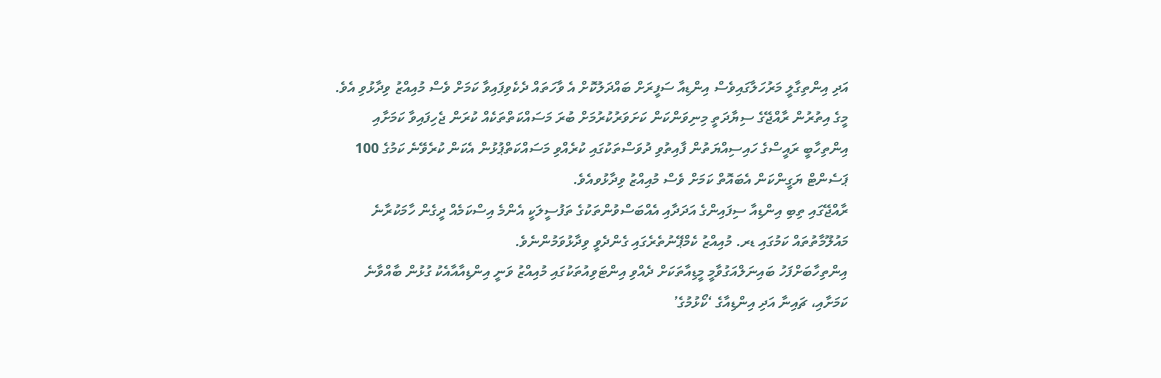އަދި އިންތިގާލީ މަރުހަލާގައިވެސް އިންޑިއާ ސަފީރަށް ބައްދަލުކޮށް އެ ވާހަތައް ދެކެވިފައިވާ ކަމަށް ވެސް މުއިއްޒު ވިދާޅުވި އެވެ.
މީގެ އިތުރުން ރާއްޖޭގެ ސިޔާދަތީ މިނިވަންކަން ކަށަވަރުކުރުމަށް ބުރަ މަސައްކަތްތަކެއް ކުރަން ޖެހިފައިވާ ކަމަށާއި އިންތިހާބީ ރައީސްގެ ހައިސިއްޔަތުން ފާއިތުވި ދުވަސްތަކުގައި ކުރެއްވި މަސައްކަތްޕުޅުން އެކަން ކުރެވޭނެ ކަމުގެ 100 ޕަސެންޓް ޔަގީންކަން އެބައޮތް ކަމަށް ވެސް މުއިއްޒު ވިދާޅުވއެވެ.
ރާއްޖޭގައި ތިބި އިންޑިއާ ސިފައިންގެ އަދަދާއި އެއްބަސްވުންތަކުގެ ތަފުސީލަކީ އެންމެ އިސްކަމެއް ދީގެން ހާމަކުރާނެ މައުލޫމާތުތައް ކަމުގައި ޑރ. މުއިއްޒު ކެމްޕޭނުތެރެގައި ގެންދެވީ ވިދާޅުވަމުންނެވެ.
އިންތިހާބަށްފަހު ބައިނަލްއަގުވާމީ މީޑިއާތަކަށް ދެއްވި އިންޓަވިއުތަކުގައި މުއިއްޒު ވަނީ އިންޑިއާއާއެކު ގުޅުން ބާއްވާނެ ކަމަށާއި، ޗައިނާ އަދި އިންޑިއާގެ ‘ކޯޅުމުގެ’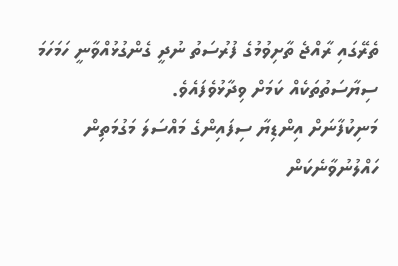ތެރޭގައި ރާއްޖެ ތާށިވުމުގެ ފުރުސަތު ނުދީ ގެންގުޅުއްވާނީ ހަމަހަމަ ސިޔާސަތުތަކެއް ކަމަށް ވިދާޅުވެފައެވެ.
މަނިކުފާނަށް އިންޑިޔާ ސިފައިންގެ މައްސަލަ މަގުމަތިން ހައްލުނުވާނެކަން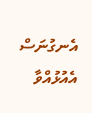އެނގުނަސް އެއުޅުއްވާ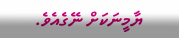ޔާމީނަކަށް ނޭގެއެވެ.